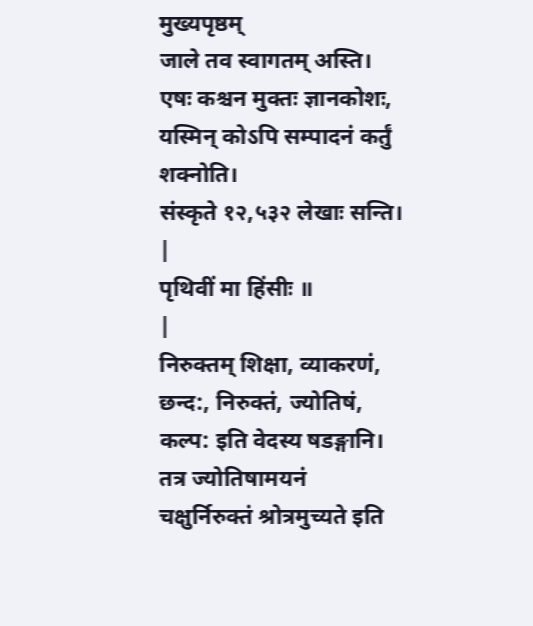मुख्यपृष्ठम्
जाले तव स्वागतम् अस्ति।
एषः कश्चन मुक्तः ज्ञानकोशः,
यस्मिन् कोऽपि सम्पादनं कर्तुं शक्नोति।
संस्कृते १२,५३२ लेखाः सन्ति।
|
पृथिवीं मा हिंसीः ॥
|
निरुक्तम् शिक्षा, व्याकरणं, छन्द:, निरुक्तं, ज्योतिषं, कल्प: इति वेदस्य षडङ्गानि। तत्र ज्योतिषामयनं चक्षुर्निरुक्तं श्रोत्रमुच्यते इति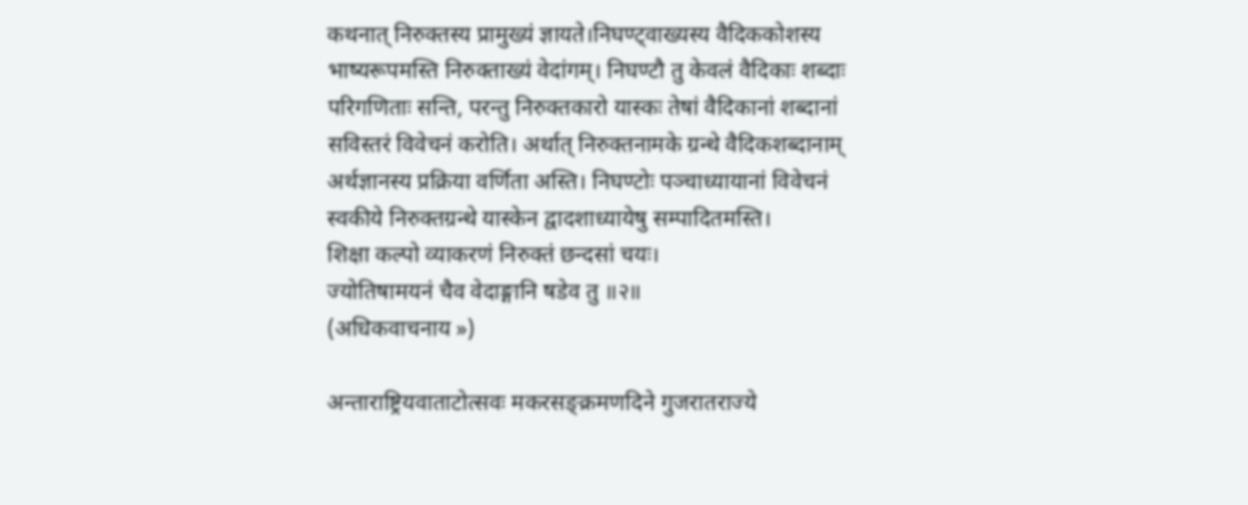कथनात् निरुक्तस्य प्रामुख्यं ज्ञायते।निघण्ट्वाख्यस्य वैदिककोशस्य भाष्यरूपमस्ति निरुक्ताख्यं वेदांगम्। निघण्टौ तु केवलं वैदिकाः शब्दाः परिगणिताः सन्ति, परन्तु निरुक्तकारो यास्कः तेषां वैदिकानां शब्दानां सविस्तरं विवेचनं करोति। अर्थात् निरुक्तनामके ग्रन्थे वैदिकशब्दानाम् अर्थज्ञानस्य प्रक्रिया वर्णिता अस्ति। निघण्टोः पञ्चाध्यायानां विवेचनं स्वकीये निरुक्तग्रन्थे यास्केन द्वादशाध्यायेषु सम्पादितमस्ति।
शिक्षा कल्पो व्याकरणं निरुक्तं छन्दसां चयः।
ज्योतिषामयनं चैव वेदाङ्गानि षडेव तु ॥२॥
(अधिकवाचनाय »)

अन्ताराष्ट्रियवाताटोत्सवः मकरसङ्क्रमणदिने गुजरातराज्ये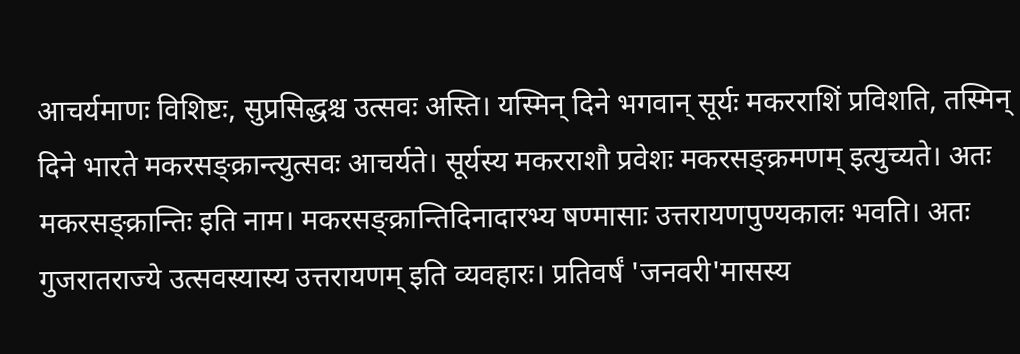आचर्यमाणः विशिष्टः, सुप्रसिद्धश्च उत्सवः अस्ति। यस्मिन् दिने भगवान् सूर्यः मकरराशिं प्रविशति, तस्मिन् दिने भारते मकरसङ्क्रान्त्युत्सवः आचर्यते। सूर्यस्य मकरराशौ प्रवेशः मकरसङ्क्रमणम् इत्युच्यते। अतः मकरसङ्क्रान्तिः इति नाम। मकरसङ्क्रान्तिदिनादारभ्य षण्मासाः उत्तरायणपुण्यकालः भवति। अतः गुजरातराज्ये उत्सवस्यास्य उत्तरायणम् इति व्यवहारः। प्रतिवर्षं 'जनवरी'मासस्य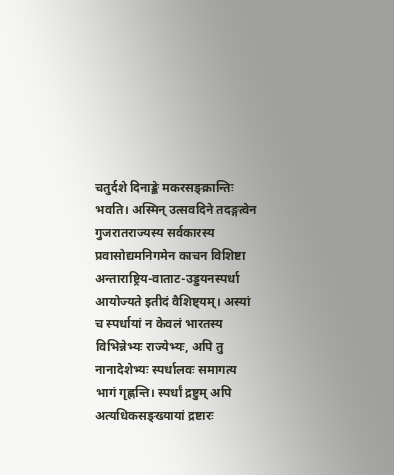चतुर्दशे दिनाङ्के मकरसङ्क्रान्तिः भवति। अस्मिन् उत्सवदिने तदङ्गत्वेन गुजरातराज्यस्य सर्वकारस्य प्रवासोद्यमनिगमेन काचन विशिष्टा अन्ताराष्ट्रिय-वाताट-उड्डयनस्पर्धा आयोज्यते इतीदं वैशिष्ट्यम्। अस्यां च स्पर्धायां न केवलं भारतस्य विभिन्नेभ्यः राज्येभ्यः, अपि तु नानादेशेभ्यः स्पर्धालवः समागत्य भागं गृह्णन्ति। स्पर्धां द्रष्टुम् अपि अत्यधिकसङ्ख्यायां द्रष्टारः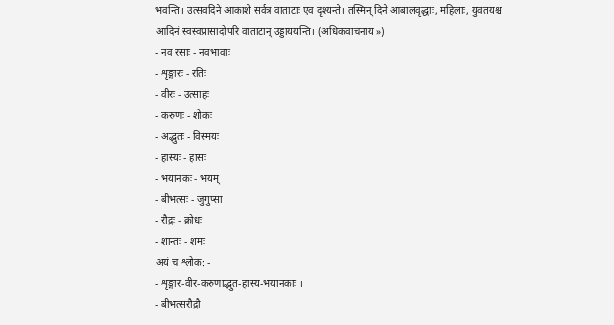भवन्ति। उत्सवदिने आकाशे सर्वत्र वाताटाः एव दृश्यन्ते। तस्मिन् दिने आबालवृद्धाः, महिलाः, युवतयश्च आदिनं स्वस्वप्रासादोपरि वाताटान् उड्डाययन्ति। (अधिकवाचनाय »)
- नव रसाः - नवभावाः
- शृङ्गारः - रतिः
- वीरः - उत्साहः
- करुणः - शोकः
- अद्भुतः - विस्मयः
- हास्यः - हासः
- भयानकः - भयम्
- बीभत्सः - जुगुप्सा
- रौद्रः - क्रोधः
- शान्तः - शमः
अयं च श्लोक: -
- शृङ्गार-वीर-करुणाद्भुत-हास्य-भयानकाः ।
- बीभत्सरौद्रौ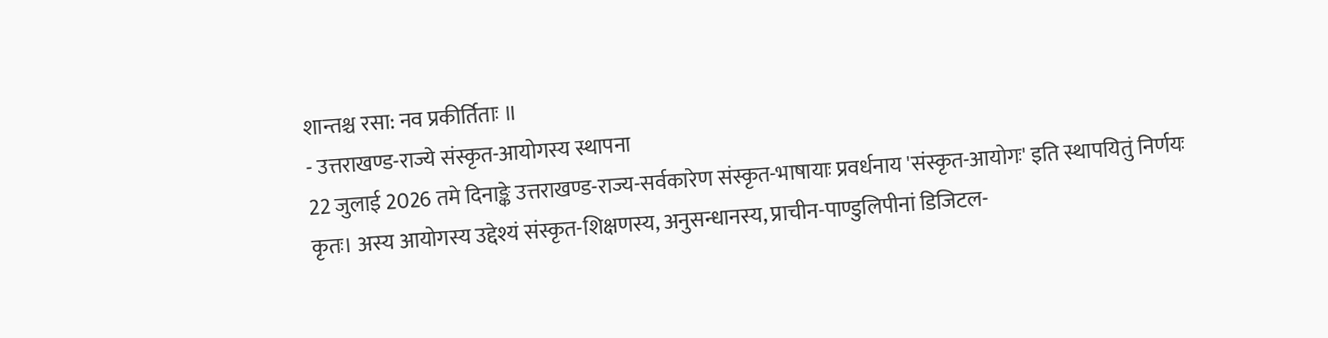शान्तश्च रसा: नव प्रकीर्तिताः ॥
- उत्तराखण्ड-राज्ये संस्कृत-आयोगस्य स्थापना
22 जुलाई 2026 तमे दिनाङ्के उत्तराखण्ड-राज्य-सर्वकारेण संस्कृत-भाषायाः प्रवर्धनाय 'संस्कृत-आयोगः' इति स्थापयितुं निर्णयः कृतः। अस्य आयोगस्य उद्देश्यं संस्कृत-शिक्षणस्य, अनुसन्धानस्य, प्राचीन-पाण्डुलिपीनां डिजिटल-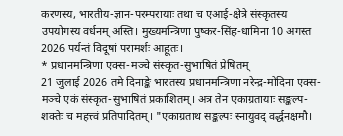करणस्य, भारतीय-ज्ञान-परम्परायाः तथा च एआई-क्षेत्रे संस्कृतस्य उपयोगस्य वर्धनम् अस्ति। मुख्यमन्त्रिणा पुष्कर-सिंह-धामिना 10 अगस्त 2026 पर्यन्तं विदूषां परामर्शः आहूतः।
* प्रधानमन्त्रिणा एक्स-मञ्चे संस्कृत-सुभाषितं प्रेषितम्
21 जुलाई 2026 तमे दिनाङ्के भारतस्य प्रधानमन्त्रिणा नरेन्द्र-मोदिना एक्स-मञ्चे एकं संस्कृत-सुभाषितं प्रकाशितम्। अत्र तेन एकाग्रतायाः सङ्कल्प-शक्तेः च महत्त्वं प्रतिपादितम्। "एकाग्रताथ सङ्कल्पः स्नायुवद् वर्द्धनक्षमौ।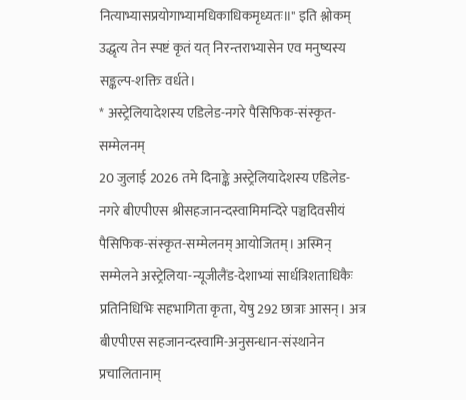नित्याभ्यासप्रयोगाभ्यामधिकाधिकमृध्यतः॥" इति श्लोकम् उद्धृत्य तेन स्पष्टं कृतं यत् निरन्तराभ्यासेन एव मनुष्यस्य सङ्कल्प-शक्तिः वर्धते।
* अस्ट्रेलियादेशस्य एडिलेड-नगरे पैसिफिक-संस्कृत-सम्मेलनम्
20 जुलाई 2026 तमे दिनाङ्के अस्ट्रेलियादेशस्य एडिलेड-नगरे बीएपीएस श्रीसहजानन्दस्वामिमन्दिरे पञ्चदिवसीयं पैसिफिक-संस्कृत-सम्मेलनम् आयोजितम्। अस्मिन् सम्मेलने अस्ट्रेलिया-न्यूजीलैंड-देशाभ्यां सार्धत्रिशताधिकैः प्रतिनिधिभिः सहभागिता कृता, येषु 292 छात्राः आसन्। अत्र बीएपीएस सहजानन्दस्वामि-अनुसन्धान-संस्थानेन प्रचालितानाम्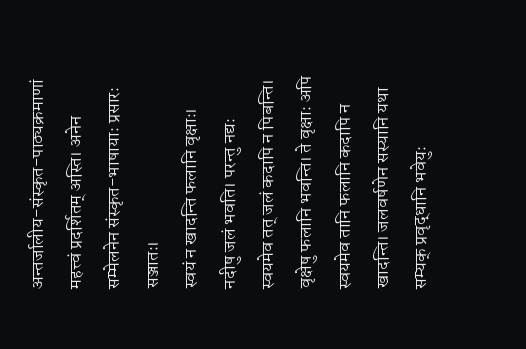अन्तर्जालीय-संस्कृत-पाठ्यक्रमाणां महत्त्वं प्रदर्शितम् अस्ति। अनेन सम्मेलनेन संस्कृत-भाषायाः प्रसारः सञ्जातः।
स्वयं न खादन्ति फलानि वृक्षाः।
नदीषु जलं भवति। परन्तु नद्यः स्वयमेव तत् जलं कदापि न पिबन्ति। वृक्षेषु फलानि भवन्ति। ते वृक्षाः अपि स्वयमेव तानि फलानि कदापि न खादन्ति। जलवर्षणेन सस्यानि यथा सम्यक् प्रवृद्धानि भवेयुः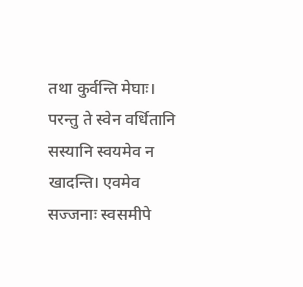तथा कुर्वन्ति मेघाः। परन्तु ते स्वेन वर्धितानि सस्यानि स्वयमेव न खादन्ति। एवमेव सज्जनाः स्वसमीपे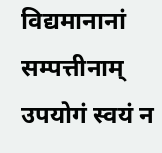विद्यमानानां सम्पत्तीनाम् उपयोगं स्वयं न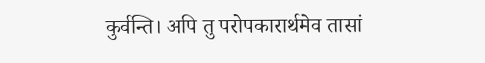कुर्वन्ति। अपि तु परोपकारार्थमेव तासां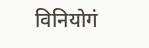विनियोगं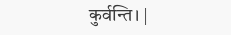कुर्वन्ति। |